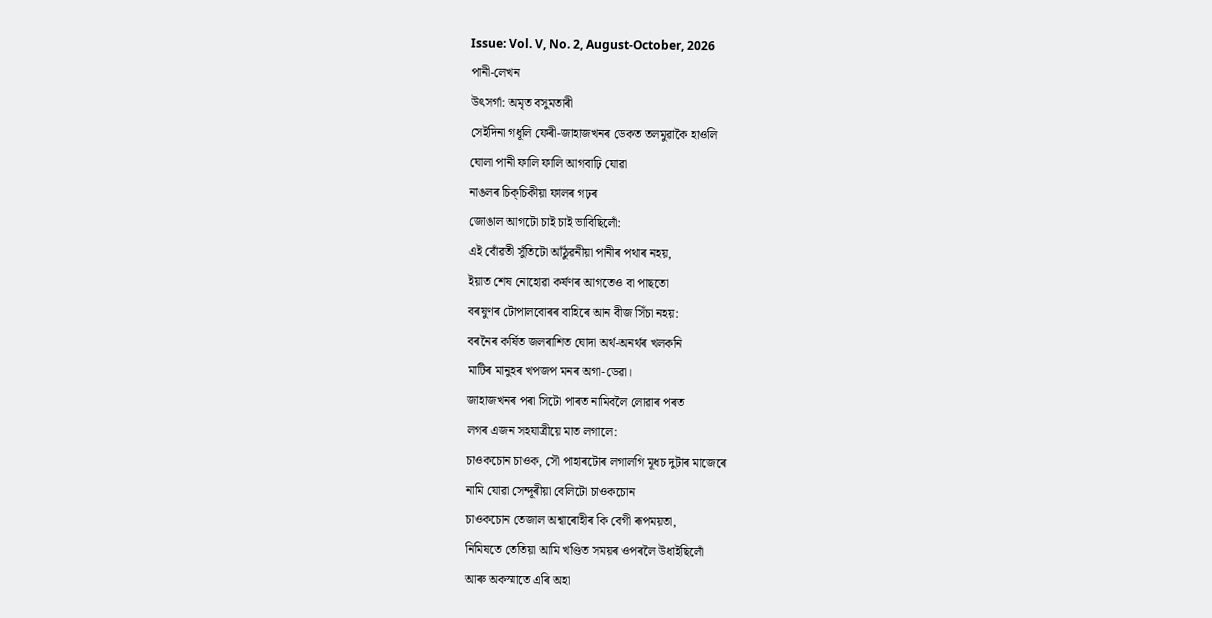Issue: Vol. V, No. 2, August-October, 2026
পানী-লেখন
উৎসর্গা: অমৃত বসুমতাৰী
সেইদিনা গধূলি ফেৰী-জাহাজখনৰ ডেকত তলমুৱাকৈ হাওলি
ঘোলা পানী ফালি ফালি আগবাঢ়ি যোৱা
নাঙলৰ চিক্চিকীয়া ফালৰ গঢ়ৰ
জোঙাল আগটো চাই চাই ভাবিছিলোঁ:
এই বোঁৱতী সুঁতিটো আঁঠুৱনীয়া পানীৰ পথাৰ নহয়,
ইয়াত শেষ নোহোৱা কৰ্ষণৰ আগতেও বা পাছতো
বৰষুণৰ টোপালবোৰৰ বাহিৰে আন বীজ সিঁচা নহয়:
বৰনৈৰ কৰ্ষিত জলৰাশিত ঘোদা অর্থ-অনৰ্থৰ খলকনি
মাটিৰ মানুহৰ খপজপ মনৰ অগা-ডেৱা।
জাহাজখনৰ পৰা সিটো পাৰত নামিবলৈ লোৱাৰ পৰত
লগৰ এজন সহযাত্ৰীয়ে মাত লগালে:
চাওকচোন চাওক, সৌ পাহাৰটোৰ লগালগি মূধচ দুটাৰ মাজেৰে
নামি যোৱা সেন্দূৰীয়া বেলিটো চাওকচোন
চাওকচোন তেজাল অশ্বাৰোহীৰ কি বেগী ৰূপময়তা,
নিমিষতে তেতিয়া আমি খণ্ডিত সময়ৰ ওপৰলৈ উধাইছিলোঁ
আৰু অকস্মাতে এৰি অহা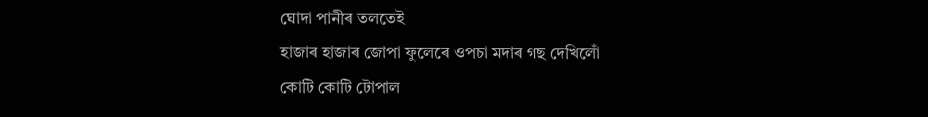ঘোদা পানীৰ তলতেই
হাজাৰ হাজাৰ জোপা ফুলেৰে ওপচা মদাৰ গছ দেখিলোঁ
কোটি কোটি টোপাল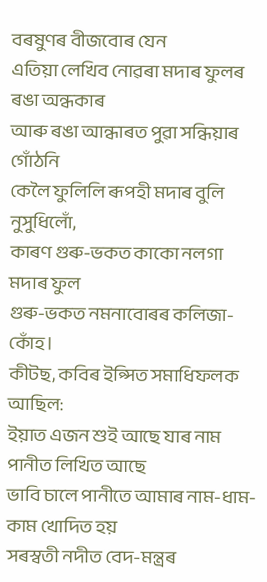বৰষুণৰ বীজবোৰ যেন
এতিয়া লেখিব নোৱৰা মদাৰ ফুলৰ ৰঙা অন্ধকাৰ
আৰু ৰঙা আন্ধাৰত পুৱা সন্ধিয়াৰ গোঁঠনি
কেলৈ ফুলিলি ৰূপহী মদাৰ বুলি নুসুধিলোঁ,
কাৰণ গুৰু-ভকত কাকো নলগা মদাৰ ফুল
গুৰু-ভকত নমনাবোৰৰ কলিজা-কোঁহ।
কীটছ, কবিৰ ইপ্সিত সমাধিফলক আছিল:
ইয়াত এজন শুই আছে যাৰ নাম পানীত লিখিত আছে
ভাবি চালে পানীতে আমাৰ নাম-ধাম-কাম খোদিত হয়
সৰস্বতী নদীত বেদ-মন্ত্ৰৰ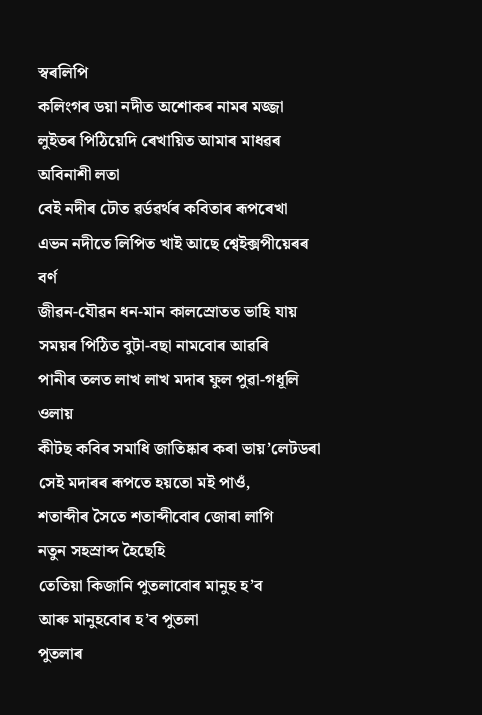স্বৰলিপি
কলিংগৰ ডয়া নদীত অশোকৰ নামৰ মজ্জা
লুইতৰ পিঠিয়েদি ৰেখায়িত আমাৰ মাধৱৰ অবিনাশী লতা
বেই নদীৰ ঢৌত ৱৰ্ডৱৰ্থৰ কবিতাৰ ৰূপৰেখা
এভন নদীতে লিপিত খাই আছে শ্বেইক্সপীয়েৰৰ বৰ্ণ
জীৱন-যৌৱন ধন-মান কালস্রোতত ভাহি যায়
সময়ৰ পিঠিত বুটা-বছা নামবোৰ আৱৰি
পানীৰ তলত লাখ লাখ মদাৰ ফুল পুৱা-গধূলি ওলায়
কীটছ কবিৰ সমাধি জাতিষ্কাৰ কৰা ভায়’লেটডৰা
সেই মদাৰৰ ৰূপতে হয়তো মই পাওঁ,
শতাব্দীৰ সৈতে শতাব্দীবোৰ জোৰা লাগি
নতুন সহস্রাব্দ হৈছেহি
তেতিয়া কিজানি পুতলাবোৰ মানুহ হ’ব
আৰু মানুহবোৰ হ’ব পুতলা
পুতলাৰ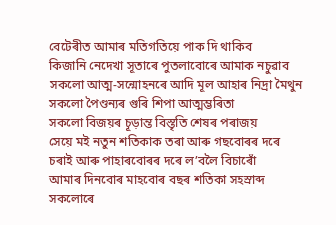বেটেৰীত আমাৰ মতিগতিয়ে পাক দি থাকিব
কিজানি নেদেখা সূতাৰে পুতলাবোৰে আমাক নচুৱাব
সকলো আত্ম-সন্মোহনৰে আদি মূল আহাৰ নিদ্ৰা মৈথুন
সকলো পৈণ্ডন্যৰ গুৰি শিপা আত্মম্ভৰিতা
সকলো বিজয়ৰ চূড়ান্ত বিস্তৃতি শেষৰ পৰাজয়
সেয়ে মই নতুন শতিকাক তৰা আৰু গছবোৰৰ দৰে
চৰাই আৰু পাহাৰবোৰৰ দৰে ল’বলৈ বিচাৰোঁ
আমাৰ দিনবোৰ মাহবোৰ বছৰ শতিকা সহস্রাব্দ
সকলোৰে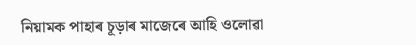নিয়ামক পাহাৰ চূড়াৰ মাজেৰে আহি ওলোৱা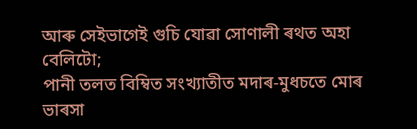আৰু সেইভাগেই গুচি যোৱা সোণালী ৰথত অহা বেলিটো;
পানী তলত বিম্বিত সংখ্যাতীত মদাৰ-মুধচতে মোৰ ভাৰসা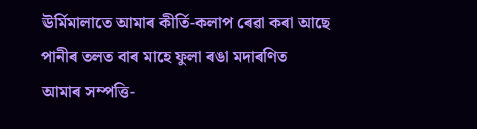ঊর্মিমালাতে আমাৰ কীৰ্তি-কলাপ ৰেৱা কৰা আছে
পানীৰ তলত বাৰ মাহে ফুলা ৰঙা মদাৰণিত
আমাৰ সম্পত্তি-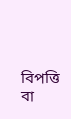বিপত্তি বা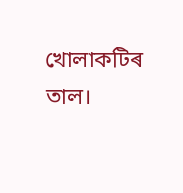খোলাকটিৰ তাল।